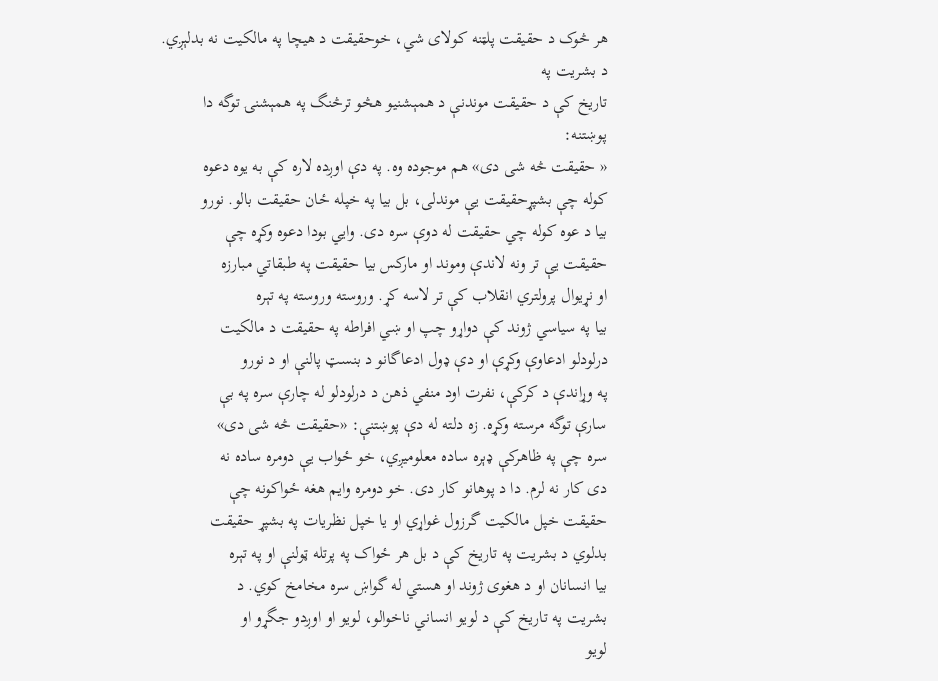هر څوک د حقيقت پلټنه کولای شي، خوحقيقت د هيچا په مالکيت نه بدلېږي.
د بشريت په
تاريخ کې د حقيقت موندنې د همېشنيو هڅو ترڅنگ په همېشنۍ توگه دا
پوښتنه:
« حقيقت څه شی دی» هم موجوده وه. په دې اوږده لاره کې به يوه دعوه
کوله چې بشپړحقيقت يې موندلی، بل بيا په خپله ځان حقيقت بالو. نورو
بيا د عوه کوله چي حقيقت له دوې سره دی. وايي بودا دعوه وکړه چې
حقيقت يې تر ونه لاندې وموند او مارکس بيا حقيقت په طبقاتي مبارزه
او نړيوال پرولتري انقلاب کې تر لاسه کړ. وروسته وروسته په تېره
بيا په سياسي ژوند کې دواړو چپ او ښي افراطه په حقيقت د مالکيت
درلودلو ادعاوې وکړې او دې ډول ادعاگانو د بنسټ پالنې او د نورو
په وړاندې د کرکې، نفرت اود منفي ذهن د درلودلو له چارې سره په بې
سارې توگه مرسته وکړه. زه دلته له دې پوښتنې: «حقيقت څه شی دی»
سره چې په ظاهرکې ډېره ساده معلوميږي، خو ځواب يې دومره ساده نه
دی کار نه لرم. دا د پوهانو کار دی. خو دومره وايم هغه ځواکونه چې
حقيقت خپل مالکيت گرزول غواړي او يا خپل نظريات په بشپړ حقيقت
بدلوي د بشريت په تاريخ کې د بل هر ځواک په پرتله ټولنې او په تېره
بيا انسانان او د هغوی ژوند او هستي له گواښ سره مخامخ کوي. د
بشريت په تاريخ کې د لويو انساني ناخوالو، لويو او اوږدو جگړو او
لويو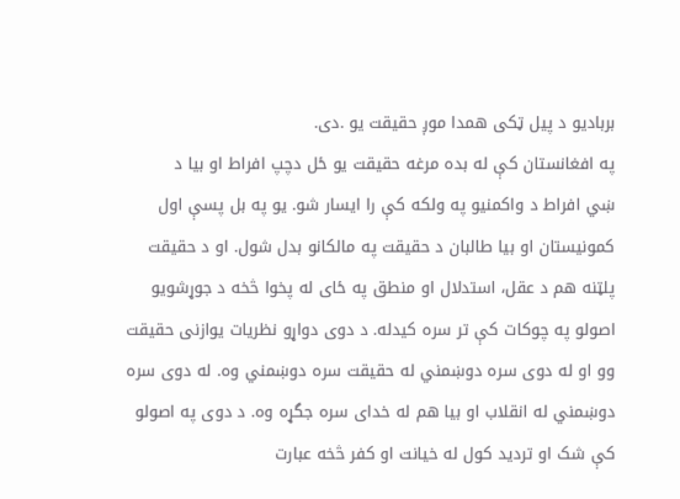برباديو د پيل ټکی همدا موږ حقيقت يو .دی.
په افغانستان کې له بده مرغه حقيقت يو ځل دچپ افراط او بيا د
ښي افراط د واکمنيو په ولکه کې را ايسار شو. يو په بل پسې اول
کمونيستان او بيا طالبان د حقيقت په مالکانو بدل شول. او د حقيقت
پلټنه هم د عقل، استدلال او منطق په ځای له پخوا څخه د جوړشويو
اصولو په چوکات کې تر سره کيدله. د دوی دواړو نظريات يوازنی حقیقت
وو او له دوی سره دوښمني له حقيقت سره دوښمني وه. له دوی سره
دوښمني له انقلاب او بيا هم له خدای سره جگړه وه. د دوی په اصولو
کې شک او ترديد کول له خيانت او کفر څخه عبارت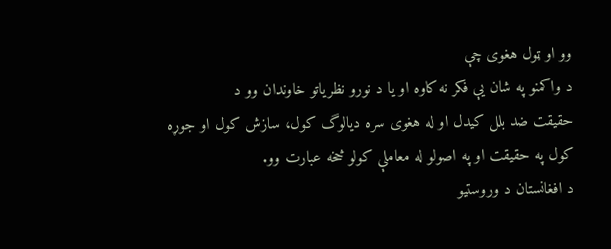وو او ټول هغوی چې
د واکمنو په شان يې فکر نه کاوه او يا د نورو نظرياتو خاوندان وو د
حقيقت ضد بلل کيدل او له هغوی سره ديالوگ کول، سازش کول او جوړه
کول په حقيقت او په اصولو له معاملې کولو څخه عبارت وو.
د افغانستان د وروستيو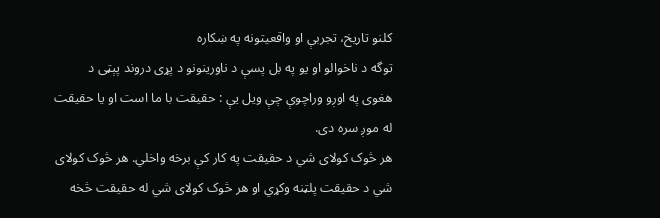کلنو تاريخ، تجربې او واقعيتونه په ښکاره
توگه د ناخوالو او يو په بل پسې د ناورينونو د پړی دروند پېټی د
هغوی په اوږو وراچوې چې ويل يې : حقيقت با ما است او يا حقيقت
له موږ سره دی.
هر څوک کولای شي د حقيقت په کار کې برخه واخلي. هر څوک کولای
شي د حقيقت پلټنه وکړي او هر څوک کولای شي له حقيقت څخه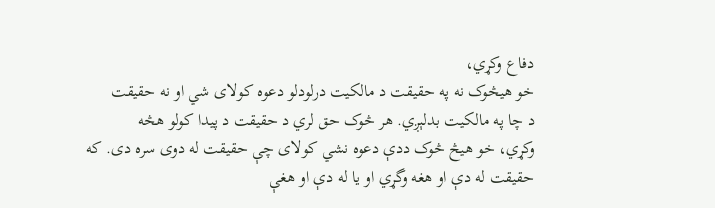دفاع وکړي،
خو هيڅوک نه په حقيقت د مالکيت درلودلو دعوه کولای شي او نه حقيقت
د چا په مالکيت بدلېږي. هر څوک حق لري د حقيقت د پيدا کولو هڅه
وکړي، خو هيڅ څوک ددې دعوه نشي کولای چې حقيقت له دوی سره دی. که
حقيقت له دې او هغه وگړي او يا له دې او هغې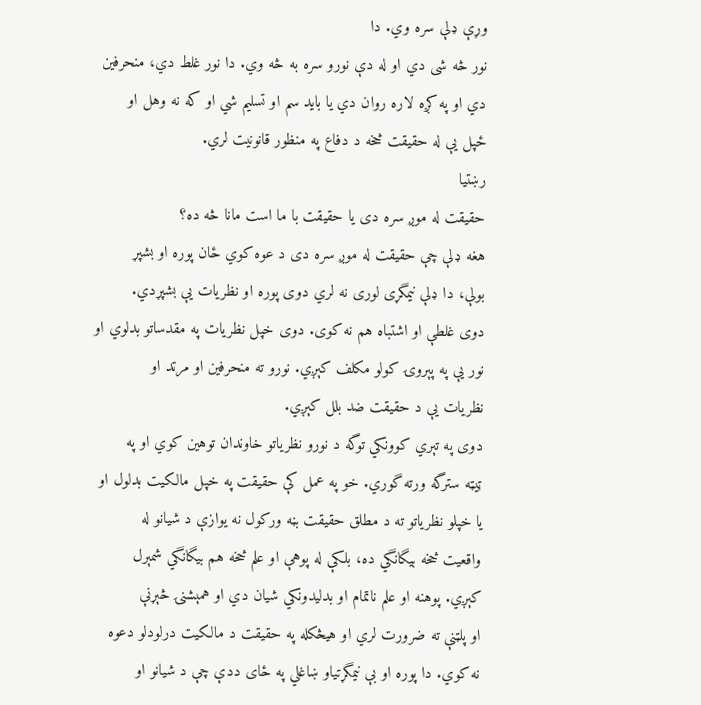وړې ډلې سره وي. دا
نور څه شی دي او له دې نورو سره به څه وي. دا نور غلط دي، منحرفين
دي او په کږه لاره روان دي يا بايد سم او تسليم شي او که نه وهل او
ځپل يې له حقيقت څخه د دفاع په منظور قانونيت لري.
رښتيا
حقيقت له موږ سره دی يا حقيقت با ما است مانا څه ده؟
هغه ډلې چې حقيقت له موږ سره دی د عوه کوي ځان پوره او بشپړ
بولې، دا ډلې نيمگړی لوری نه لري دوی پوره او نظريات يې بشپړدي.
دوی غلطې او اشتباه هم نه کوی. دوی خپل نظريات په مقدساتو بدلوي او
نور يې په پېروۍ کولو مکلف کېږي. نورو ته منحرفين او مرتد او
نظريات يې د حقيقت ضد بلل کېږي.
دوی په تېري کوونکي توگه د نورو نظرياتو خاوندان توهين کوي او په
ټيټه سترگه ورته گوري. خو په عمل کې حقيقت په خپل مالکيت بدلول او
يا خپلو نظرياتو ته د مطلق حقيقت بڼه ورکول نه يوازې د شيانو له
واقعيت څخه بيگانگي ده، بلکې له پوهې او علم څخه هم بيگانگي شمېرل
کېږي. پوهنه او علم ناتمام او بدليدونکي شيان دي او همېشنۍ څېړنې
او پلټنې ته ضرورت لري او هيڅکله په حقيقت د مالکيت درلودلو دعوه
نه کوي. دا پوره او بې نيمگړتياو ښاغلي په ځای ددې چې د شيانو او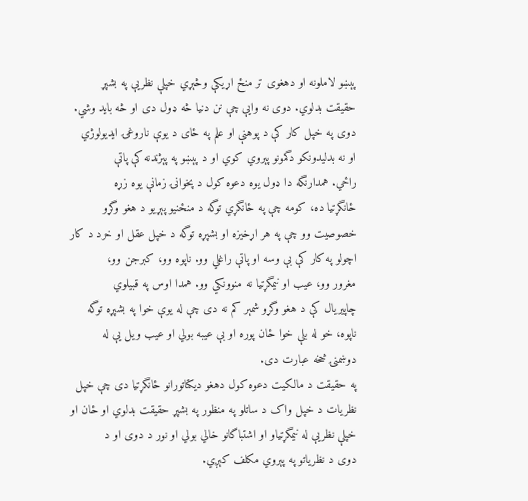پېښو لاملونه او دهغوی تر منځ اړيکې وڅېړي خپلې نظريې په بشپړ
حقيقت بدلوي. دوی نه وايې چې نن دنيا څه ډول دی او څه بايد وشي.
دوی په خپل کار کې د پوهنې او علم په ځای د يوې ناروغۍ ايديولوژي
او نه بدليدونکو دگمونو پېروي کوي او د پېښو په پېژندنه کې پاتې
راځي. همدارنگه دا ډول يوه دعوه کول د پخوانۍ زمانې يوه زړه
ځانگړتيا ده، کومه چې په ځانگړي توگه د منځنيو پېړيو د هغو وگړو
خصوصيت وو چې په هر اړخيزه او بشپړه توگه د خپل عقل او خرد د کار
اچولو په کار کې بې وسه او پاتې راغلي وو. ناپوه وو، کبرجن وو،
مغرور وو، عيب او نيمگړتيا نه منوونکي وو. همدا اوس په قبيلوي
چاپيريال کې د هغو وگړو شمېر کم نه دی چې له يوې خوا په بشپړه توگه
ناپوه، خو له بلې خوا ځان پوره او بې عيبه بولي او عيب ويل يې له
دوښمنۍ څخه عبارت دی.
په حقيقت د مالکيت دعوه کول دهغو ديکتاتورانو ځانگړتيا دی چې خپل
نظريات د خپل واک د ساتلو په منظور په بشپړ حقيقت بدلوي او ځان او
خپلې نظريې له نيمگړتياو او اشتباگانو خالي بولي او نور د دوی او د
دوی د نظرياتو په پېروي مکلف کېږي.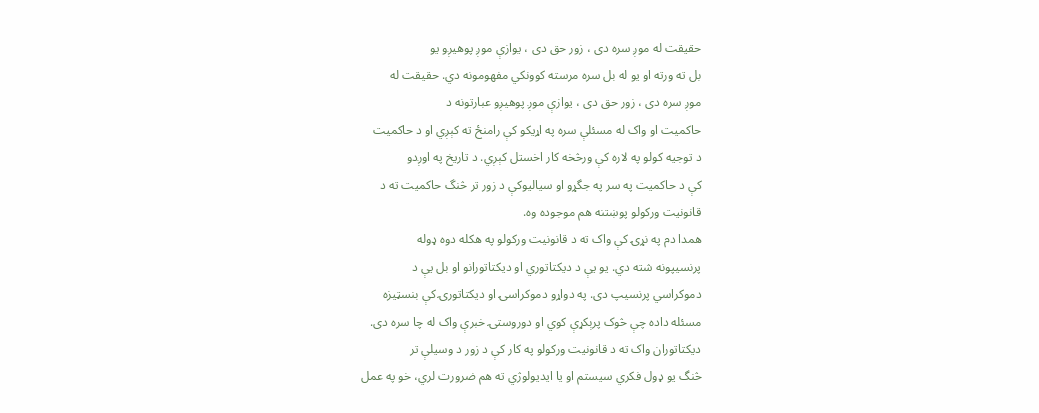حقيقت له موږ سره دی ، زور حق دی ، یوازې موږ پوهيږو يو
بل ته ورته او يو له بل سره مرسته کوونکي مفهومونه دي. حقيقت له
موږ سره دی ، زور حق دی ، یوازې موږ پوهيږو عبارتونه د
حاکميت او واک له مسئلې سره په اړيکو کې رامنځ ته کېږي او د حاکميت
د توجيه کولو په لاره کې ورڅخه کار اخستل کېږي. د تاريخ په اوږدو
کې د حاکميت په سر په جگړو او سياليوکې د زور تر څنگ حاکميت ته د
قانونيت ورکولو پوښتنه هم موجوده وه.
همدا دم په نړۍ کې واک ته د قانونيت ورکولو په هکله دوه ډوله
پرنسيپونه شته دي. يو يې د دیکتاتوري او ديکتاتورانو او بل يې د
دموکراسي پرنسيپ دی. په دواړو دموکراسۍ او ديکتاتورۍ کې بنسټيزه
مسئله داده چې څوک پرېکړې کوي او دوروستۍ خبرې واک له چا سره دی.
ديکتاتوران واک ته د قانونيت ورکولو په کار کې د زور د وسيلې تر
څنگ يو ډول فکري سيستم او يا ايديولوژي ته هم ضرورت لري، خو په عمل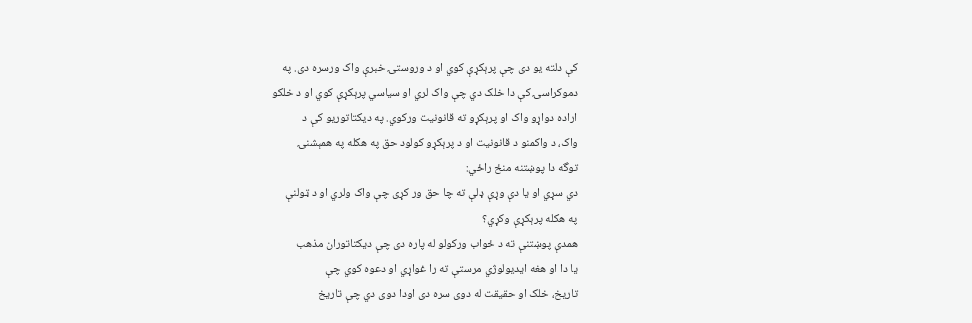کې دلته يو دی چې پرېکړې کوي او د وروستۍ خبرې واک ورسره دی. په
دموکراسۍ کې دا خلک دي چې واک لري او سياسي پرېکړې کوي او د خلکو
اراده دواړو واک او پرېکړو ته قانونيت ورکوي. په ديکتاتوريو کې د
واک، د واکمنو د قانونيت او د پرېکړو کولود حق په هکله په همېشنۍ
توگه دا پوښتنه منځ راځي:
دي سړي او يا دې وړې ډلې ته چا حق ور کړی چې واک ولري او د ټولنې
په هکله پرېکړې وکړي؟
همدې پوښتنې ته د ځواب ورکولو له پاره دی چې ديکتاتوران مذهب
يا دا او هغه ايديولوژي مرستې ته را غواړي او دعوه کوي چې
تاريخ، خلک او حقيقت له دوی سره دی اودا دوی دي چې تاريخ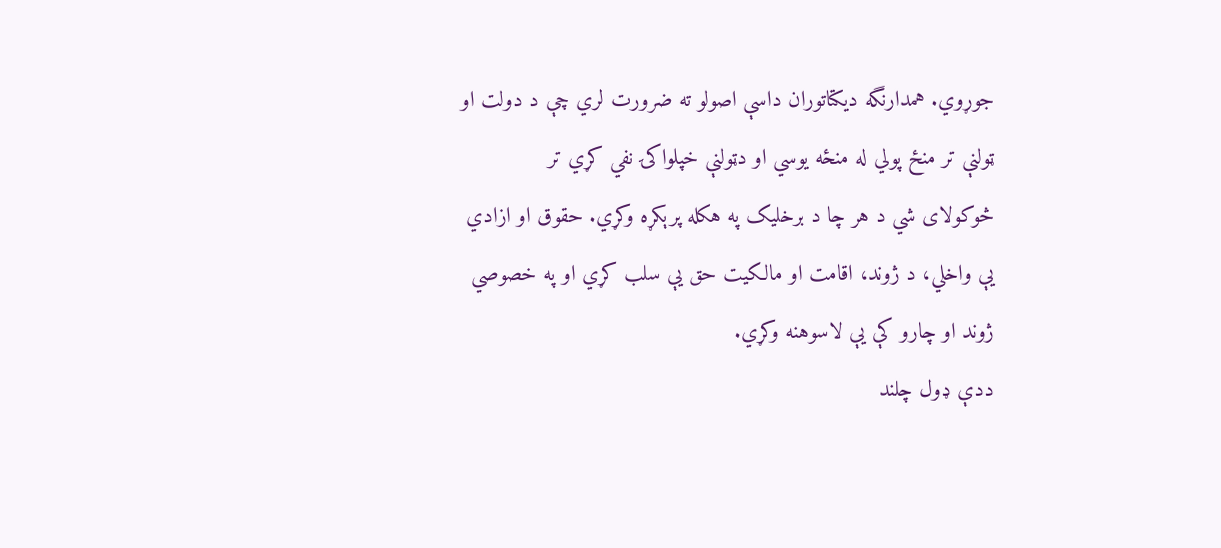جوړوي. همدارنگه ديکتاتوران داسې اصولو ته ضرورت لري چې د دولت او
ټولنې تر منځ پولي له منځه يوسي او دټولنې خپلواکۍ نفي کړي تر
څوکولای شي د هر چا د برخليک په هکله پرېکړه وکړي. حقوق او ازادي
يې واخلي، د ژوند، اقامت او مالکيت حق يې سلب کړي او په خصوصي
ژوند او چارو کې يې لاسوهنه وکړي.
ددې ډول چلند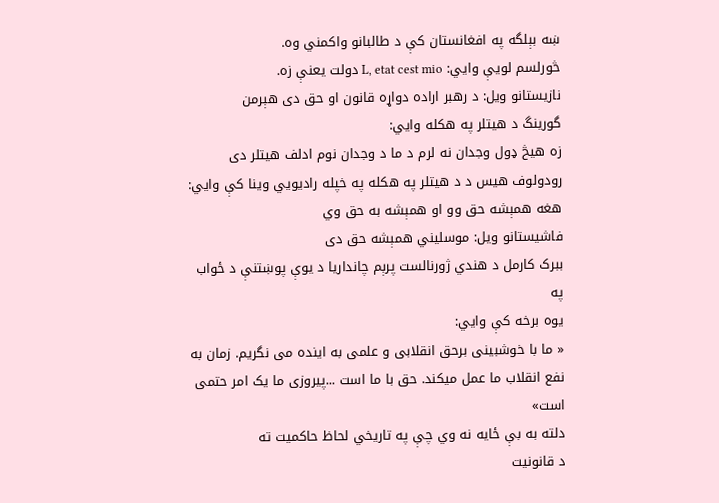ښه بېلگه په افغانستان کې د طالبانو واکمني وه.
څورلسم لويې وايي: L, etat cest mio دولت یعنې زه.
نازيستانو ويل: د رهبر اراده دواړه قانون او حق دی هېرمن
گورينگ د هيتلر په هکله وايي:
زه هيڅ ډول وجدان نه لرم د ما د وجدان نوم ادلف هيتلر دی
رودولوف هيس د د هيتلر په هکله په خپله راديويي وينا کې وايي:
هغه همېشه حق وو او همېشه به حق وي
فاشيستانو ويل: موسليني همېشه حق دی
ببرک کارمل د هندي ژورنالست پرېم چانداريا د يوې پوښتنې د ځواب په
يوه برخه کې وايي:
« ما با خوشبينی برحق انقلابی و علمی به اينده می نگريم. زمان به
نفع انقلاب ما عمل ميکند. حق با ما است ...پيروزی ما يک امر حتمی
است»
دلته به بې ځايه نه وي چې په تاريخي لحاظ حاکميت ته
د قانونيت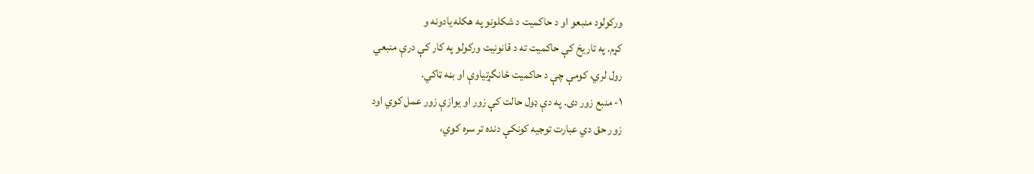ورکولود منبعو او د حاکميت د شکلونو په هکله یادونه و
کړم. په تاريخ کې حاکميت ته د قانونيت ورکولو په کار کې درې منبعي
رول لري، کومې چې د حاکميت ځانگړتياوې او بڼه ټاکي.
۱- منبع زور دی. په دې ډول حالت کې زور او يوازې زور عمل کوي اود
زور حق دي عبارت توجيه کونکې دنده تر سره کوي،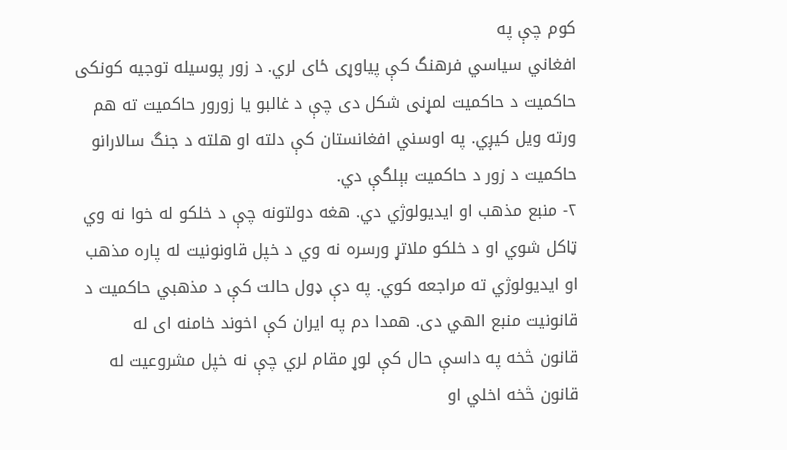کوم چې په
افغاني سياسي فرهنگ کې پياوړی ځای لري. د زور پوسيله توجيه کونکی
حاکميت د حاکميت لمړنی شکل دی چې د غالبو يا زورور حاکميت ته هم
ورته ويل کيږي. په اوسني افغانستان کې دلته او هلته د جنگ سالارانو
حاکميت د زور د حاکميت بېلگې دي.
۲- منبع مذهب او ايديولوژي دي. هغه دولتونه چې د خلکو له خوا نه وي
ټاکل شوي او د خلکو ملاتړ ورسره نه وي د خپل قاونونيت له پاره مذهب
او ايديولوژي ته مراجعه کوي. په دې ډول حالت کې د مذهبي حاکميت د
قانونيت منبع الهي دی. همدا دم په ايران کې اخوند خامنه ای له
قانون څخه په داسې حال کې لوړ مقام لري چې نه خپل مشروعيت له
قانون څخه اخلي او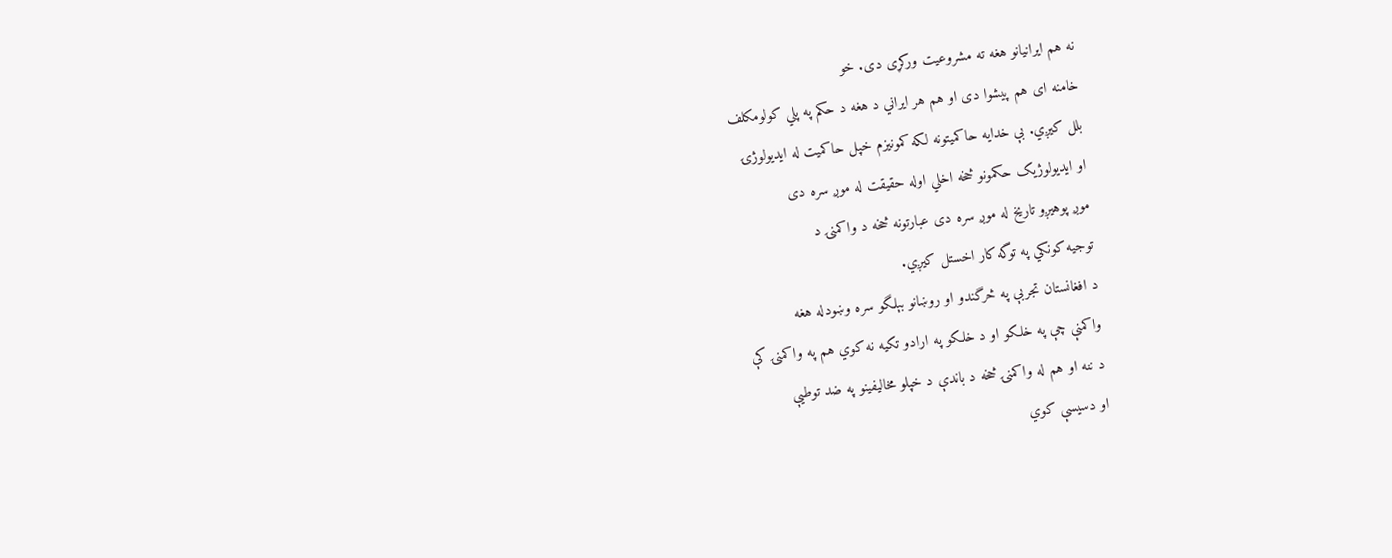نه هم ايرانيانو هغه ته مشروعيت ورکړی دی. خو
خامنه ای هم پيشوا دی او هم هر ايراني د هغه د حکم په پلي کولومکلف
بلل کيږي. بې خدايه حاکميتونه لکه کمونيزم خپل حاکميت له ايديولوژۍ
او ايديولوژيک حکمونو څخه اخلي اوله حقيقت له موږ سره دی
موږ پوهيږو تاريخ له موږ سره دی عبارتونه څخه د واکمنۍ د
توجيه کونکي په توگه کار اخستل کيږي.
د افغانستان تجربې په څرگندو او روښانو بېلگو سره وښودله هغه
واکمنې چې په خلکو او د خلکو په ارادو تکيه نه کوي هم په واکمنۍ کې
د ننه او هم له واکمنۍ څخه د باندې د خپلو مخاليفينو په ضد توطيې
او دسيسې کوي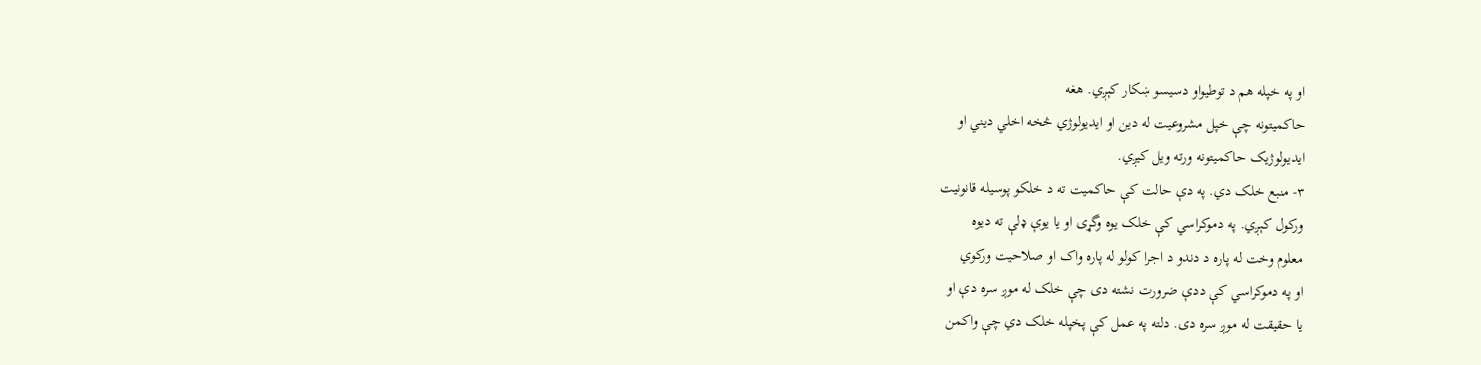او په خپله هم د توطيواو دسيسو ښکار کېږي. هغه
حاکميتونه چې خپل مشروعيت له دين او ايديولوژي څخه اخلي ديني او
ايديولوژيک حاکميتونه ورته ويل کيږي.
۳- منبع خلک دي. په دې حالت کې حاکميت ته د خلکو پوسيله قانونيت
ورکول کېږي. په دموکراسي کې خلک يوه وگړی او يا يوې ډلې ته ديوه
معلوم وخت له پاره د دندو د اجرا کولو له پاره واک او صلاحيت ورکوي
او په دموکراسي کې ددې ضرورت نشته دی چې خلک له موږ سره دې او
يا حقيقت له موږ سره دی. دلته په عمل کې پخپله خلک دي چې واکمن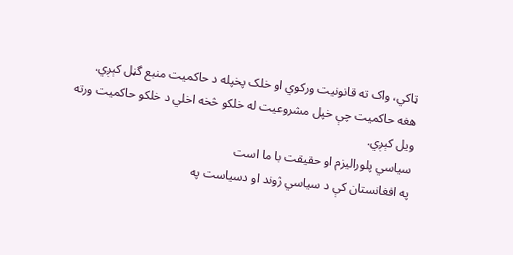ټاکي، واک ته قانونيت ورکوي او خلک پخپله د حاکميت منبع گڼل کېږي.
هغه حاکميت چې خپل مشروعيت له خلکو څخه اخلي د خلکو حاکميت ورته
ويل کېږي.
سياسي پلوراليزم او حقيقت با ما است
په افغانستان کې د سياسي ژوند او دسياست په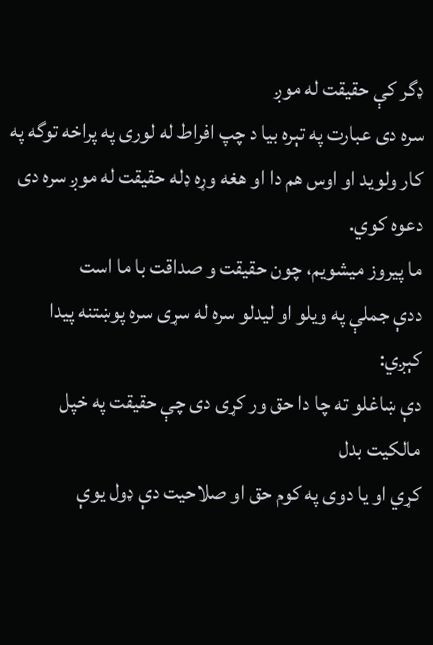ډگر کې حقيقت له موږ
سره دی عبارت په تېره بيا د چپ افراط له لوری په پراخه توگه په
کار ولويد او اوس هم دا او هغه وړه ډله حقيقت له موږ سره دی
دعوه کوي.
ما پيروز ميشويم، چون حقيقت و صداقت با ما است
ددې جملې په ويلو او ليدلو سره له سړی سره پوښتنه پيدا کېږي:
دې ښاغلو ته چا دا حق ور کړی دی چې حقيقت په خپل مالکيت بدل
کړي او يا دوی په کوم حق او صلاحیت دې ډول يوې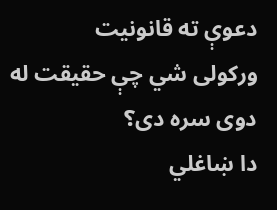دعوې ته قانونيت
ورکولی شي چې حقيقت له دوی سره دی؟
دا ښاغلي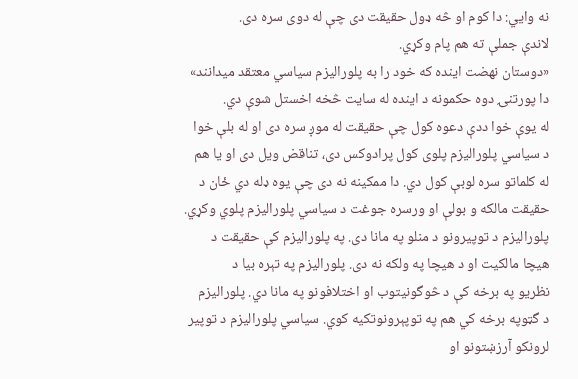نه وايي: دا کوم او څه ډول حقيقت دی چې له دوی سره دی.
لاندې جملې ته هم پام وکړي.
«دوستان نهضت اينده که خود را به پلوراليزم سياسي معتقد ميدانند»
دا پورتنۍ دوه حکمونه د اينده له سايت څخه اخستل شوې دي.
له يوې خوا ددې دعوه کول چې حقيقت له موږ سره دی او له بلې خوا
د سياسي پلوراليزم پلوی کول پرادوکس دی، تناقض ويل دی او يا هم
له کلماتو سره لوبې کول دي. دا ممکينه نه دی چې يوه ډله دي ځان د
حقيقت مالکه و بولې او ورسره جوغت د سياسي پلوراليزم پلوي وکړي.
پلوراليزم د توپيرونو د منلو په مانا دی. په پلوراليزم کې حقيقت د
هيچا مالکيت او د هيچا په ولکه نه دی. پلوراليزم په تېره بيا د
نظريو په برخه کې د څوگونيتوب او اختلافونو په مانا دي. پلوراليزم
د گټوپه برخه کي هم په توپېرونوتکيه کوي. سياسي پلوراليزم د توپير
لرونکو آرزښتونو او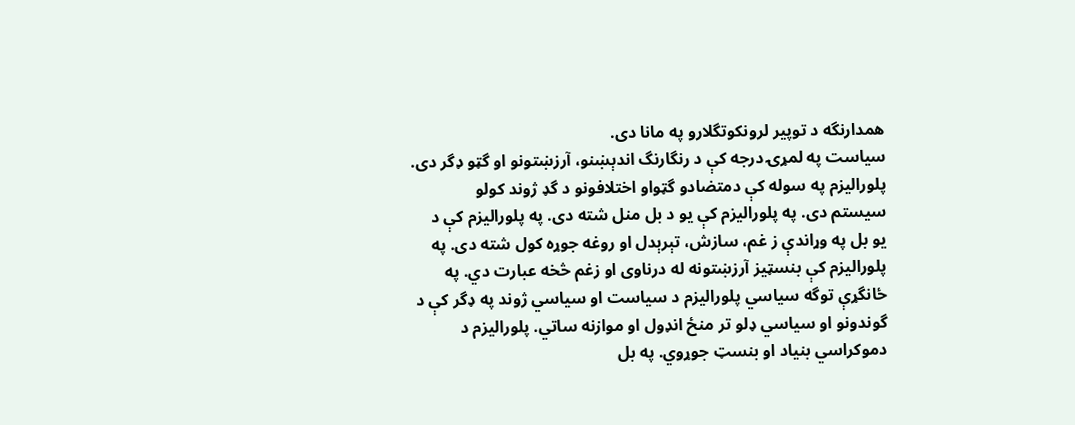همدارنگه د توپير لرونکوتگلارو په مانا دی.
سياست په لمړۍ درجه کې د رنگارنگ اندېښنو، آرزښتونو او گټو ډگر دی.
پلوراليزم په سوله کې دمتضادو گټواو اختلافونو د گډ ژوند کولو
سيستم دی. په پلوراليزم کې يو د بل منل شته دی. په پلوراليزم کې د
يو بل په وړاندې ز غم، سازش، تېرېدل او روغه جوړه کول شته دی. په
پلوراليزم کې بنسټيز آرزښتونه له درناوی او زغم څخه عبارت دي. په
ځانگړې توگه سياسي پلوراليزم د سياست او سياسي ژوند په ډگر کې د
گوندونو او سياسي ډلو تر منځ انډول او موازنه ساتي. پلوراليزم د
دموکراسي بنياد او بنسټ جوړوي. په بل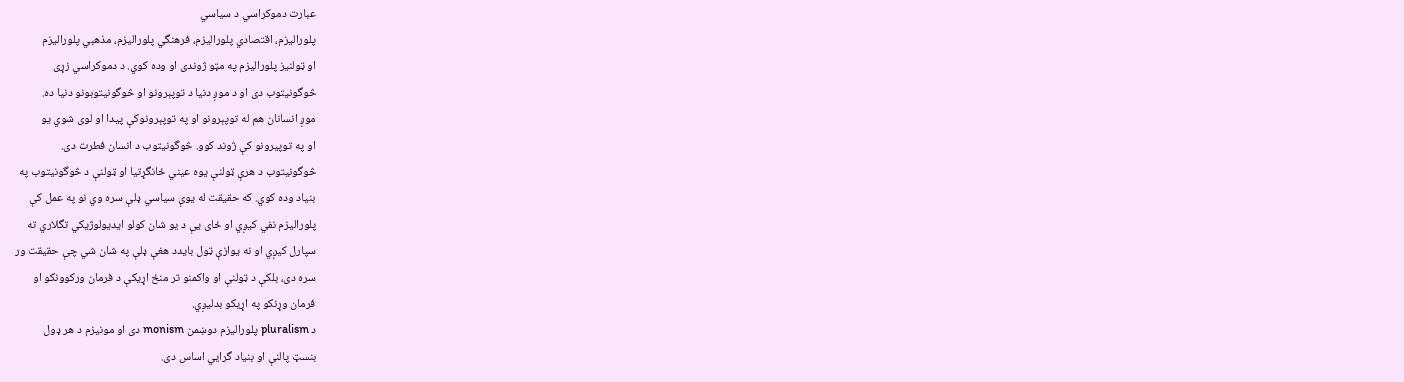عبارت دموکراسي د سياسي
پلوراليزم، اقتصادي پلوراليزم، فرهنگي پلوراليزم، مذهبي پلوراليزم
او ټولنيز پلوراليزم په مټو ژوندی او وده کوي. د دموکراسي زړی
څوگونيتوب دی او د موږ دنيا د توپېرونو او څوگونيتوبونو دنيا ده.
موږ انسانان هم له توپېرونو او په توپېرونوکې پيدا او لوی شوي يو
او په توپيرونو کې ژوند کوو. څوگونيتوب د انسان فطرت دی.
څوگونيتوب د هرې ټولنې يوه عيني ځانگړتيا او ټولنې د څوگونيتوب په
بنياد وده کوي. که حقيقت له يوې سياسي ډلې سره وي نو په عمل کې
پلوراليزم نفي کيږي او ځای يې د يو شان کولو ايديولوژيکي تگلاري ته
سپارل کيږي او نه يوازې ټول بايدد هغې ډلې په شان شي چې حقيقت ور
سره دی، بلکې د ټولنې او واکمنو تر منځ اړيکې د فرمان ورکوونکو او
فرمان وړنکو په اړيکو بدليږي.
د pluralism پلوراليزم دوښمن monism دی او مونيزم د هر ډول
بنسټ پالنې او بنياد گرايي اساس دی.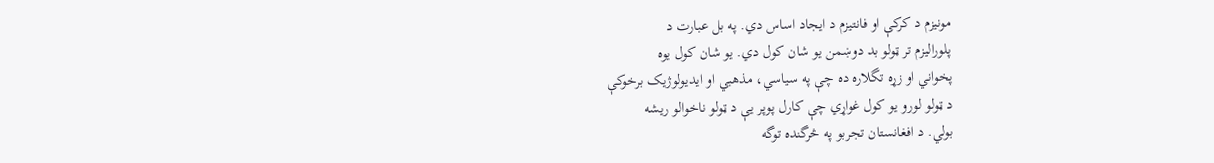مونيزم د کرکې او فانتيزم د ايجاد اساس دي. په بل عبارت د
پلوراليزم تر ټولو بد دوښمن يو شان کول دي. يو شان کول يوه
پخواني او زړه تگلاره ده چې په سياسي، مذهبي او ايديولوژيک برخوکې
د ټولو لورو يو کول غواړي چې کارل پوپر يې د ټولو ناخوالو ريشه
بولي. د افغانستان تجربو په څرگنده توگه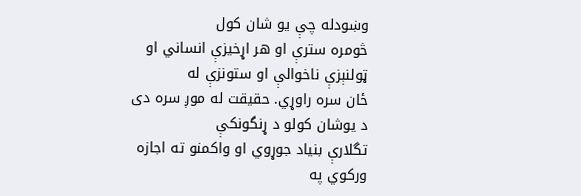وښودله چې يو شان کول
څومره سترې او هر اړخيزې انساني او ټولنېزې ناخوالې او ستونزې له
ځان سره راوړي. حقيقت له موږ سره دی د يوشان کولو د ړنگونکې
تگلارې بنياد جوړوي او واکمنو ته اجازه ورکوي په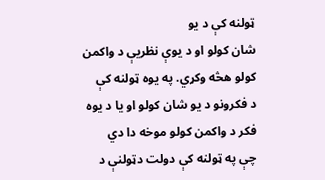ټولنه کې د يو
شان کولو او د يوې نظريې د واکمن کولو هڅه وکړي. په يوه ټولنه کې
د فکرونو د يو شان کولو او يا د يوه فکر د واکمن کولو موخه دا دي
چې په ټولنه کې دولت دټولنې د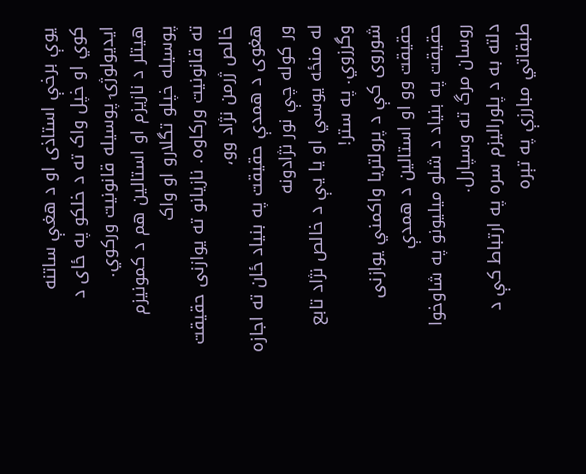يوې برخې استاذی او د هغې ساتنه
کوي او خپل واک ته د خلکو په ځای د ايديولوژۍ پوسيله قانونيت ورکوي.
هيتلر د نازيزم او استالين هم د کمونيزم پوسيله خپلو تگلارو او واک
ته قانونيت ورکاوه. نازيانو ته يوازنی حقيقت خالص ژرمن نژاد وو،
هغوی د همدې حقيقت په بنياد ځان ته اجازه ور کوله چې نور نژادونه
له منځه يوسي او يا يې د خالص نژاد تابع وگرزوي. په ستر!
شوروی کې د پرولتريا واکمني يوازنی حقيقت وو او استالين د همدې
حقيقت په بنياد د شلو ميليونو په شاوخوا روسان مرگ ته وسپارل.
دلته به د پلوراليزم سره په ارتباط کې د طبقاتي مبارزې په تېره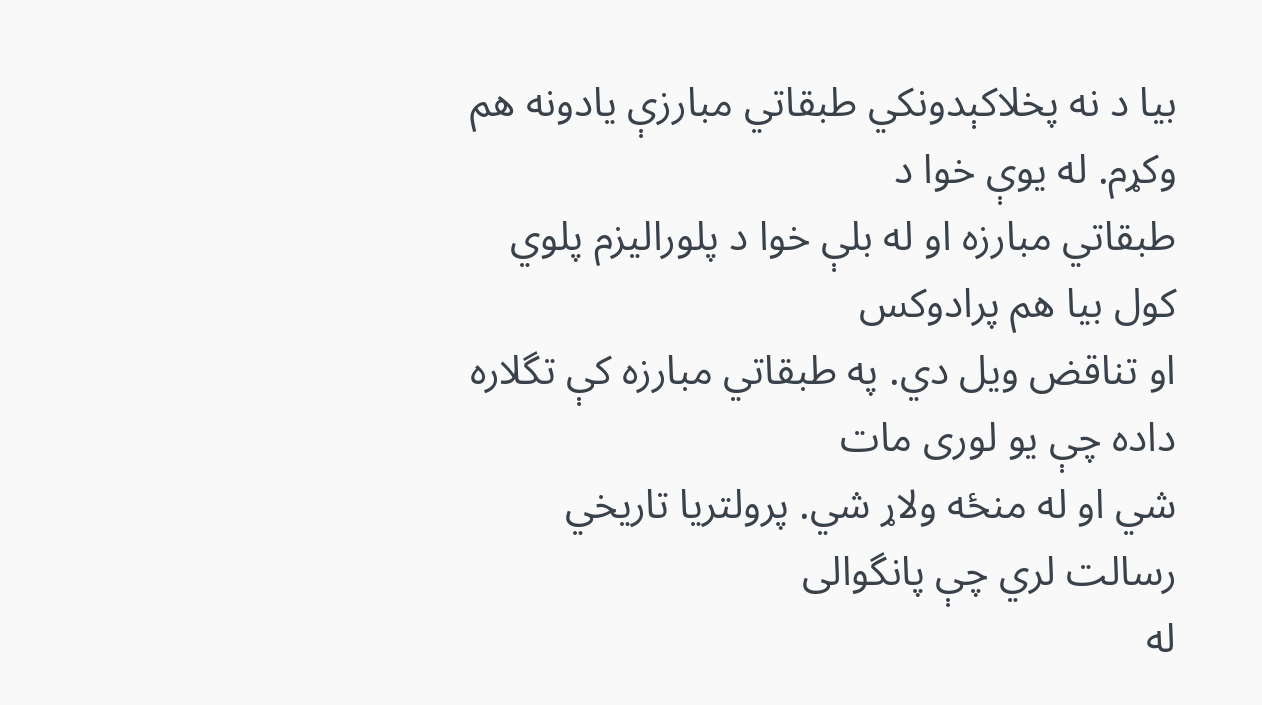بيا د نه پخلاکېدونکي طبقاتي مبارزې يادونه هم وکړم. له يوې خوا د
طبقاتي مبارزه او له بلې خوا د پلوراليزم پلوي کول بيا هم پرادوکس
او تناقض ويل دي. په طبقاتي مبارزه کې تگلاره داده چې يو لوری مات
شي او له منځه ولاړ شي. پرولتريا تاريخي رسالت لري چې پانگوالی
له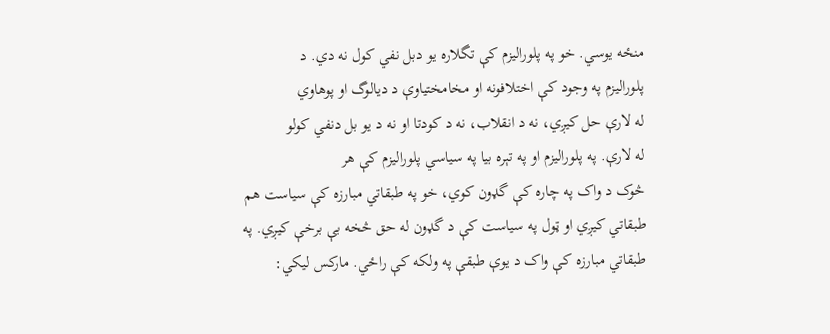منځه يوسي. خو په پلوراليزم کې تگلاره يو دبل نفي کول نه دي. د
پلوراليزم په وجود کې اختلافونه او مخامختياوې د ديالوگ او پوهاوي
له لارې حل کيږي، نه د انقلاب، نه د کودتا او نه د يو بل دنفي کولو
له لارې. په پلوراليزم او په تېره بيا په سياسي پلوراليزم کې هر
څوک د واک په چاره کې گډون کوي، خو په طبقاتي مبارزه کې سياست هم
طبقاتي کيږي او ټول په سياست کې د گډون له حق څخه بې برخې کيږي. په
طبقاتي مبارزه کې واک د يوې طبقې په ولکه کې راځي. مارکس ليکي: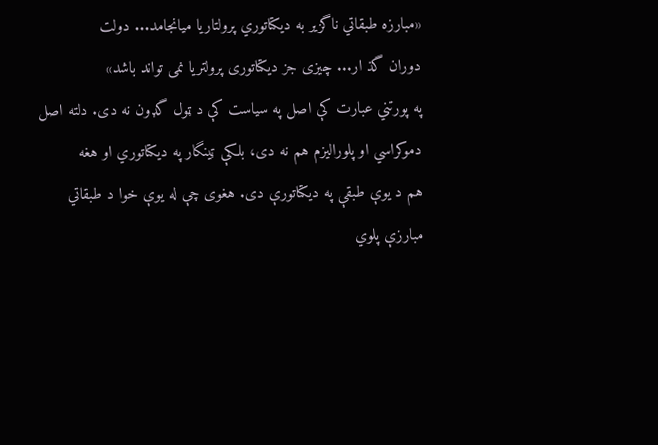«مبارزه طبقاتي ناگزير به ديکتاتوري پرولتاريا ميانجامد... دولت
دوران گذ ار... چيزی جز ديکتاتوری پرولتريا نمی تواند باشد»
په پورتني عبارت کې اصل په سياست کې د ټول گډون نه دی. دلته اصل
دموکراسي او پلوراليزم هم نه دی، بلکې ټينگار په ديکتاتوري او هغه
هم د يوې طبقې په ديکتاتورې دی. هغوی چې له يوې خوا د طبقاتي
مبارزې پلوي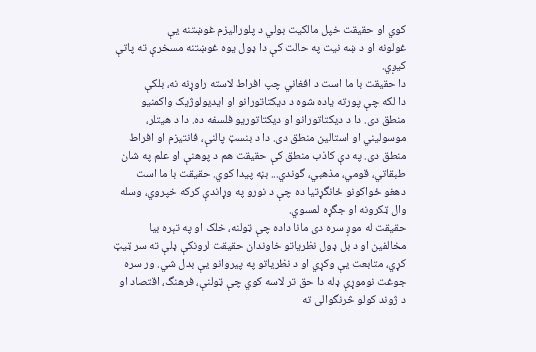کوي او حقيقت خپل مالکيت بولي د پلوراليزم غوښتنه يې
غولونه او د ښه نيت په حالت کې دا ډول يوه غوښتنه مسخرې ته پاتې
کيږي.
دا حقيقت با ما است د افغاني چپ افراط لاسته راوړنه نه، بلکې
دا لکه چې پورته ياده شوه د ديکتاتورانو او ايديولوژيک واکمنيو
منطق دی. دا د ديکتاتورانو او ديکتاتوريو فلسفه ده. دا د هيتلر،
موسوليني او استالين منطق دی. دا د بنسټ پالنې، فانتيزم او افراط
منطق دی. په دې کاذب منطق کې حقيقت هم د پوهنې او علم په شان
طبقاتي، قومي، مذهبي، گوندي... بڼه پيدا کوي. حقيقت با ما است
دهغو ځواکونو ځانگړتيا ده چې د نورو په وړاندې کرکه خپروي، وسله
وال ټکرونه او جگړه لمسوي.
حقيقت له موږ سره دی مانا داده چې ټولنه، خلک او په تېره بيا
مخالفين او د بل ډول نظرياتو خاوندان حقيقت لرونکې ډلې ته سر ټيټ
کړي، متابعت يې وکړي او د نظرياتو په پيروانو يې بدل شي. ور سره
جوغت نوموړې ډله دا حق تر لاسه کوي چې ټولنې، فرهنگ، اقتصاد او
د ژوند کولو څرنگوالی ته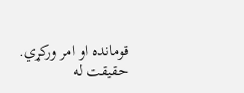قومانده او امر ورکړي.
حقيقت له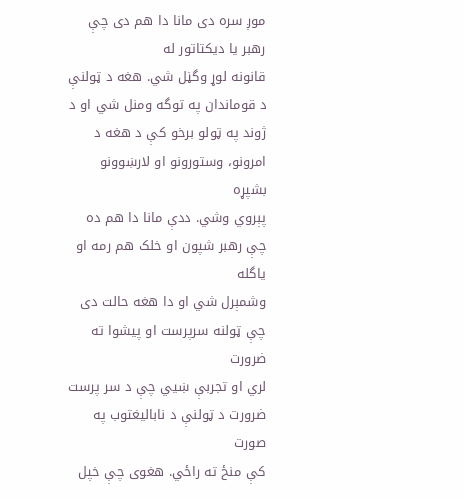موږ سره دی مانا دا هم دی چې رهبر يا ديکتاتور له
قانونه لوړ وگڼل شي. هغه د ټولنې د قوماندان په توگه ومنل شي او د
ژوند په ټولو برخو کې د هغه د امرونو، وستورونو او لارښوونو بشپړه
پېروي وشي. ددې مانا دا هم ده چې رهبر شپون او خلک هم رمه او ياگله
وشمېرل شي او دا هغه حالت دی چې ټولنه سرپرست او پيشوا ته ضرورت
لري او تجربې ښيي چې د سر پرست ضرورت د ټولنې د ناباليغتوب په صورت
کې منځ ته راځي. هغوی چې خپل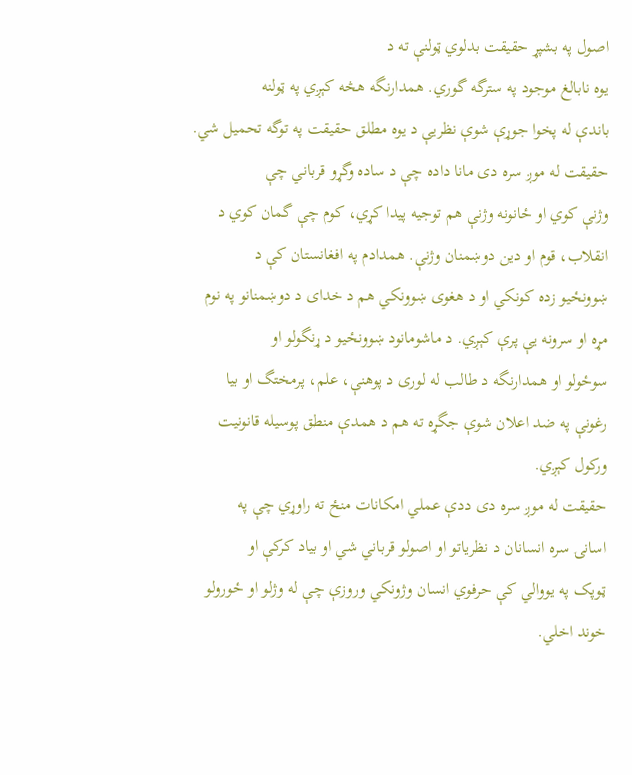اصول په بشپړ حقيقت بدلوي ټولنې ته د
يوه نابالغ موجود په سترگه گوري. همدارنگه هڅه کېږي په ټولنه
باندې له پخوا جوړې شوې نظريې د يوه مطلق حقيقت په توگه تحميل شي.
حقيقت له موږ سره دی مانا داده چې د ساده وگړو قرباني چې
وژنې کوي او ځانونه وژنې هم توجيه پيدا کړي، کوم چې گمان کوي د
انقلاب، قوم او دين دوښمنان وژنې. همدادم په افغانستان کې د
ښوونځيو زده کونکي او د هغوی ښوونکي هم د خدای د دوښمنانو په نوم
مړه او سرونه يې پرې کېږي. د ماشومانود ښوونځيو د ړنگولو او
سوځولو او همدارنگه د طالب له لوری د پوهنې، علم، پرمختگ او بيا
رغونې په ضد اعلان شوې جگړه ته هم د همدې منطق پوسيله قانونيت
ورکول کېږي.
حقيقت له موږ سره دی ددې عملي امکانات منځ ته راوړي چې په
اسانۍ سره انسانان د نظرياتو او اصولو قرباني شي او بياد کرکې او
ټوپک په يووالي کې حرفوي انسان وژونکي وروزې چې له وژلو او ځورولو
خوند اخلي.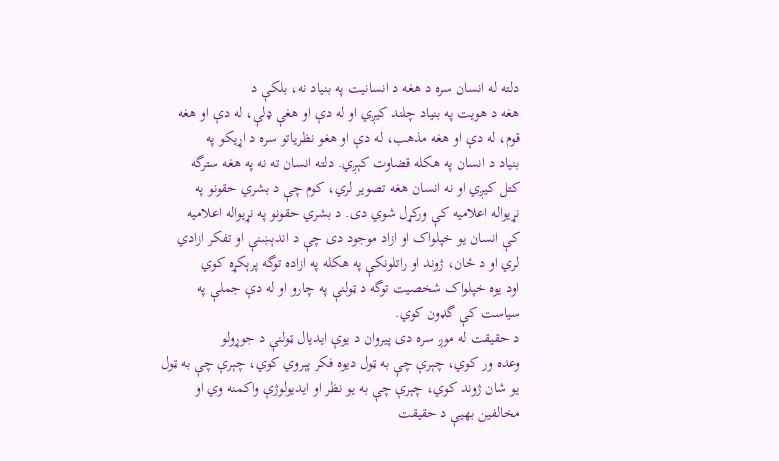دلته له انسان سره د هغه د انسانيت په بنياد نه، بلکې د
هغه د هويت په بنياد چلند کيږي او له دې او هغې ډلې، له دې او هغه
قوم، له دې او هغه مذهب، له دې او هغو نظرياتو سره د اړيکو په
بنياد د انسان په هکله قضاوت کېږي. دلته انسان ته نه په هغه سترگه
کتل کيږي او نه انسان هغه تصوير لري، کوم چې د بشري حقونو په
نړيواله اعلاميه کې ورکړل شوي دی. د بشري حقونو په نړيواله اعلاميه
کې انسان يو خپلواک او ازاد موجود دی چې د اندېښنې او تفکر ازادي
لري او د ځان، ژوند او راتلونکې په هکله په ازاده توگه پرېکړه کوي
اود يوه خپلواک شخصيت توگه د ټولنې په چارو او له دې جملې په
سياست کې گډون کوي.
د حقيقت له موږ سره دی پيروان د يوې ايديال ټولنې د جوړولو
وعده ور کوي، چېرې چې به ټول ديوه فکر پېروي کوي، چېرې چې به ټول
يو شان ژوند کوي، چېرې چې به يو نظر او ايديولوژې واکمنه وي او
مخالفين بهيې د حقيقت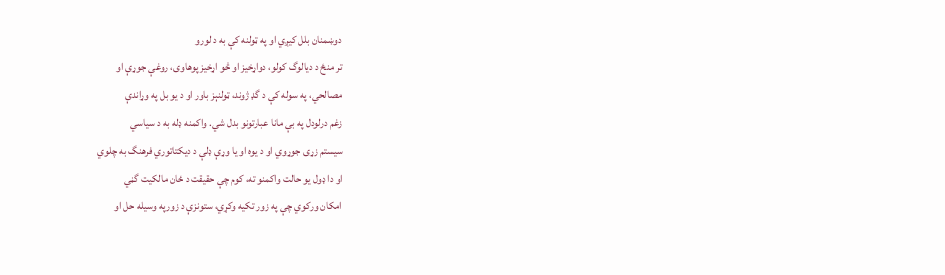دوښمنان بلل کيږي او په ټولنه کې به د لورو
تر منځ د ديالوگ کولو، دواړخيز او څو اړخيز پوهاوی، روغې جوړې او
مصالحي، په سوله کې د گډ ژوند، ټولنېز باور او د يو بل په وړاندې
زغم درلودل په بې مانا عبارتونو بدل شي. واکمنه ډله به د سياسي
سيستم زړی جوړوي او د يوه او يا وړې ډلې د ديکتاتوري فرهنگ به چلوي
او دا ډول يو حالت واکمنو ته، کوم چې حقيقت د ځان مالکيت گڼي
امکان ورکوي چې په زور تکيه وکړي، ستونزې د زورپه وسيله حل او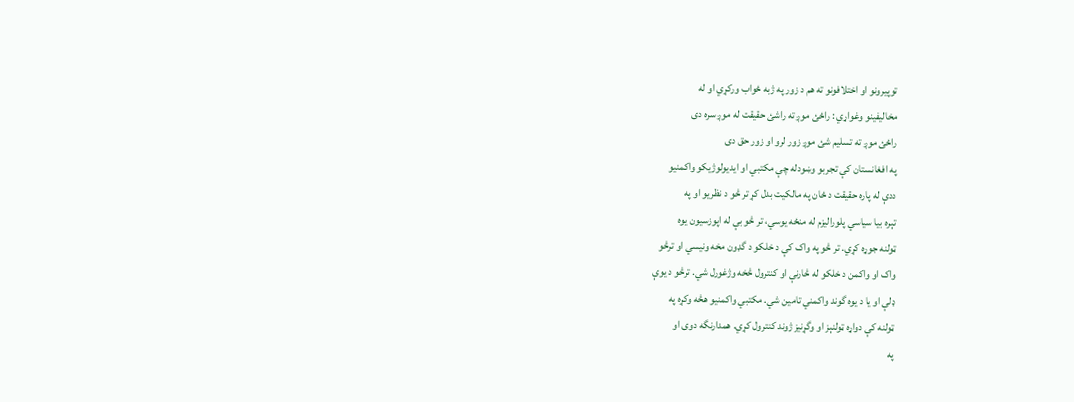توپيرونو او اختلافونو ته هم د زور په ژبه ځواب ورکړي او له
مخاليفينو وغواړي : راځئ موږ ته راشئ حقيقت له موږ سره دی
راځئ موږ ته تسليم شئ موږ زور لرو او زور حق دی
په افغانستان کې تجربو وښودله چې مکتبي او ايديولوژيکو واکمنيو
ددې له پاره حقيقت د ځان په مالکيت بدل کړ تر څو د نظريو او په
تېره بيا سياسي پلوراليزم له منځه يوسي، تر څو بې له اپوزسيون يوه
ټولنه جوړه کړي. تر څو په واک کې د خلکو د گډون مخه ونيسي او ترڅو
واک او واکمن د خلکو له څارنې او کنترول څخه وژغورل شي. ترڅو د يوې
ډلې او يا د يوه گوند واکمني تامين شي. مکتبي واکمنيو هڅه وکړه په
ټولنه کې دواړه ټولنېز او وگړنيز ژوند کنترول کړي. همدارنگه دوی او
په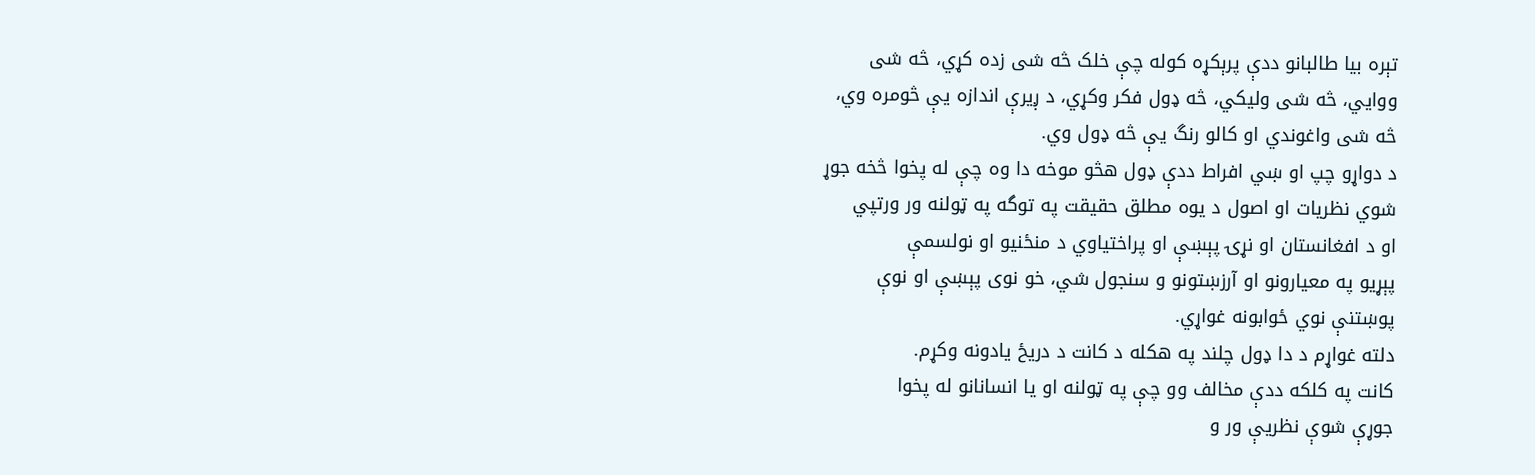تېره بيا طالبانو ددې پرېکړه کوله چې خلک څه شی زده کړي، څه شی
ووايي، څه شی وليکي، څه ډول فکر وکړي، د ږيرې اندازه يې څومره وي،
څه شی واغوندي او کالو رنگ يې څه ډول وي.
د دواړو چپ او ښي افراط ددې ډول هڅو موخه دا وه چې له پخوا څخه جوړ
شوي نظريات او اصول د يوه مطلق حقيقت په توگه په ټولنه ور ورتپي
او د افغانستان او نړۍ پېښې او پراختياوي د منځنيو او نولسمې
پېړيو په معيارونو او آرزښتونو و سنجول شي، خو نوی پېښې او نوې
پوښتنې نوي ځوابونه غواړي.
دلته غواړم د دا ډول چلند په هکله د کانت د دريځ يادونه وکړم.
کانت په کلکه ددې مخالف وو چې په ټولنه او يا انسانانو له پخوا
جوړې شوې نظريې ور و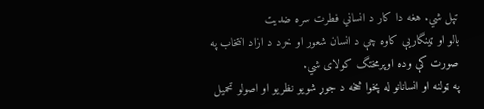تپل شي. هغه دا کار د انساني فطرت سره ضديت
بالو او ټينگاريې کاوه چې د انسان شعور او خرد د ازاد انتخاب په
صورت کې وده اوپرمختگ کولای شي.
په ټولنه او انسانانو له پخوا څخه د جوړ شويو نظريو او اصولو تحميل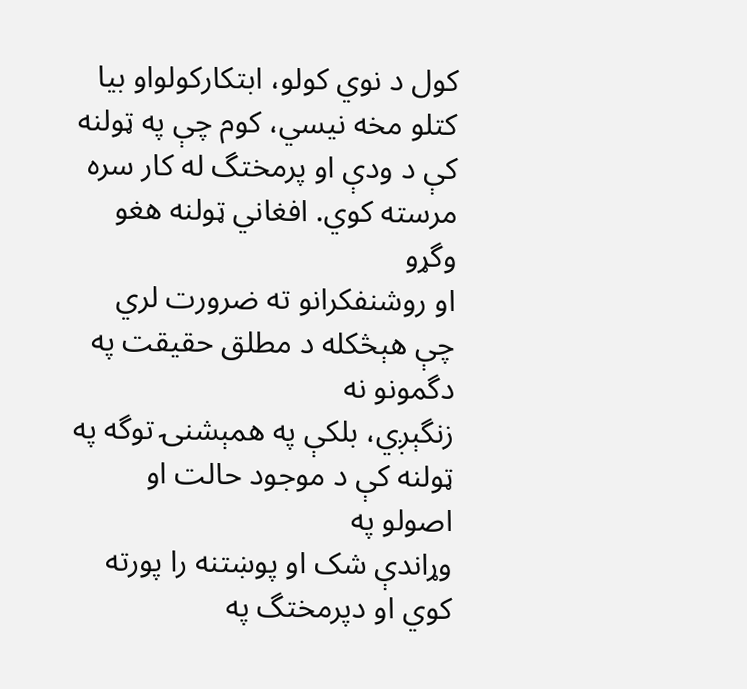کول د نوي کولو، ابتکارکولواو بيا کتلو مخه نيسي، کوم چې په ټولنه
کې د ودې او پرمختگ له کار سره مرسته کوي. افغاني ټولنه هغو وگړو
او روشنفکرانو ته ضرورت لري چې هېڅکله د مطلق حقيقت په دگمونو نه
زنگېږي، بلکې په همېشنۍ توگه په ټولنه کې د موجود حالت او اصولو په
وړاندې شک او پوښتنه را پورته کوي او دپرمختگ په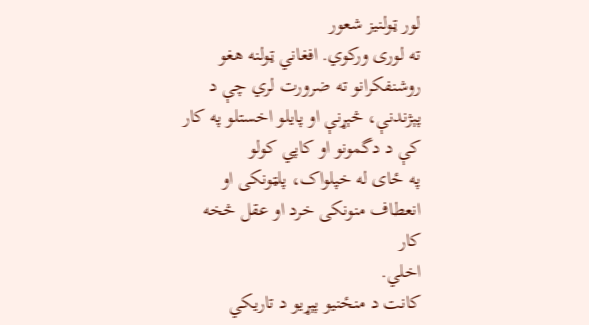لور ټولنيز شعور
ته لوری ورکوي. افغاني ټولنه هغو روشنفکرانو ته ضرورت لري چې د
پېژندنې، څېړنې او پايلو اخستلو په کار کې د دگمونو او کاپي کولو
په ځای له خپلواک، پلټونکی او انعطاف منونکی خرد او عقل څخه کار
اخلي.
کانت د منځنيو پېړيو د تاريکي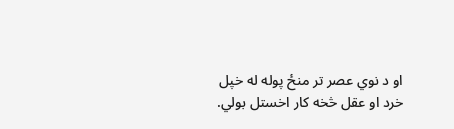او د نوي عصر تر منځ پوله له خپل
خرد او عقل څخه کار اخستل بولي.